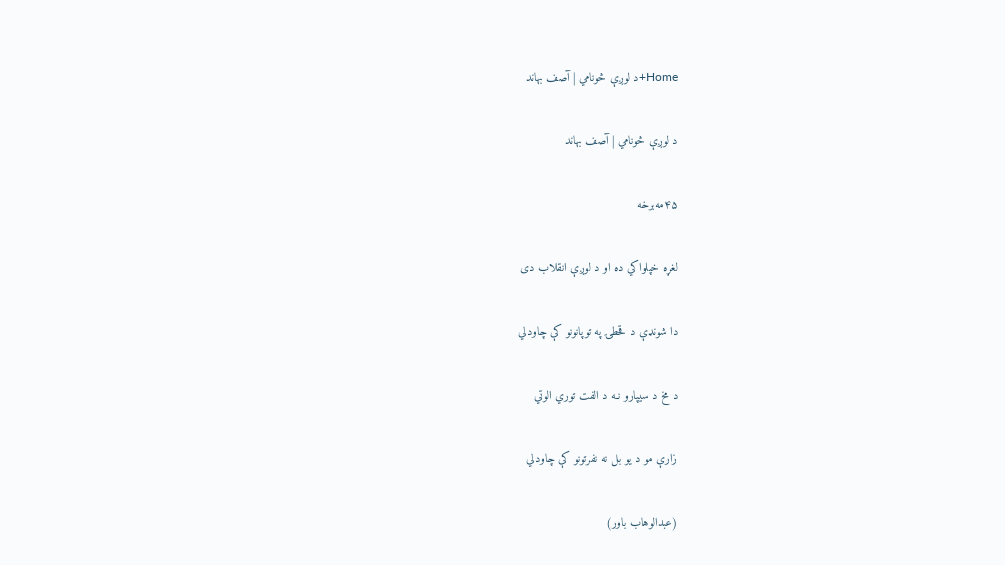Home+د لوږې څونامي | آصف بهاند

د لوږې څونامي | آصف بهاند

۴۵مه‌برخه

لغړه خپلواکي ده او د لوږې انقلاب دی

دا شونډې د قحطۍ په توپانونو کې چاودلي

د مخ د سیپارو نـه د الفت توري الوتي

زارې مو د یو بل نه نفرتونو کې چاودلي

(عبدالوهاب باور)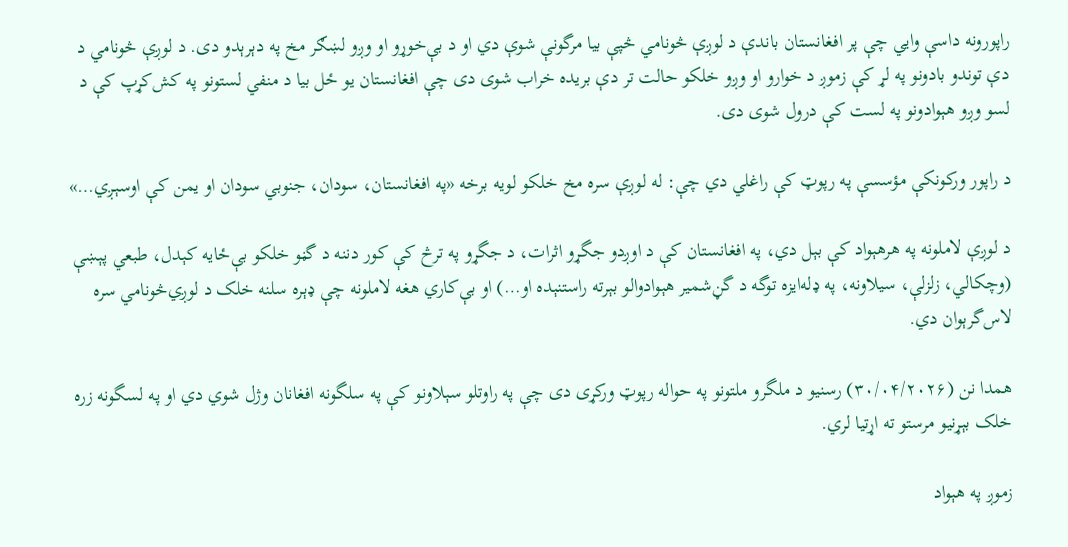راپورونه داسې وايي چې پر افغانستان باندې د لوږې څونامي څپې بیا مرگونې شوې دي او د بې‌خوړو او وږو لښګر مخ په دېرېدو دی. د لوږې څونامي د دې توندو بادونو په لړ کې زموږ د خوارو او وږو خلکو حالت تر دې بریده خراب شوی دی چې افغانستان یو ځل بیا د منفي لستونو په کش‌کړپ کې د لسو وږو هېوادونو په لست کې درول شوی دی.

د راپور ورکونکې مؤسسې په رپوټ کې راغلي دي چې: له لوږې سره مخ خلکو لویه برخه «په افغانستان، سودان، جنوبي سودان او یمن کې اوسېـږي…»

د لوږې لاملونه په هرهېواد کې بېل دي، په افغانستان کې د اوږدو جگړو اثرات، د جگړو په ترڅ کې کور دننه د گڼو خلکو بې‌ځایه کېدل، طبعي پېښې (وچکالي، زلزلې، سیلاونه، په ډله‌ایزه توگه د گڼ‌شمیر هېوادوالو بېرته راستنېده او…) او بې‌کاري هغه لاملونه چې ډېره سلنه خلک د لوږي‌څونامي سره لاس‌گرېوان دي.

همدا نن (۳۰/۰۴/۲۰۲۶) رسنیو د ملگرو ملتونو په حواله رپوټ ورکړی دی چې په راوتلو سېلاونو کې په سلگونه افغانان وژل شوي دي او په لسگونه زره خلک بېړنیو مرستو ته اړتیا لري.

زموږ په هېواد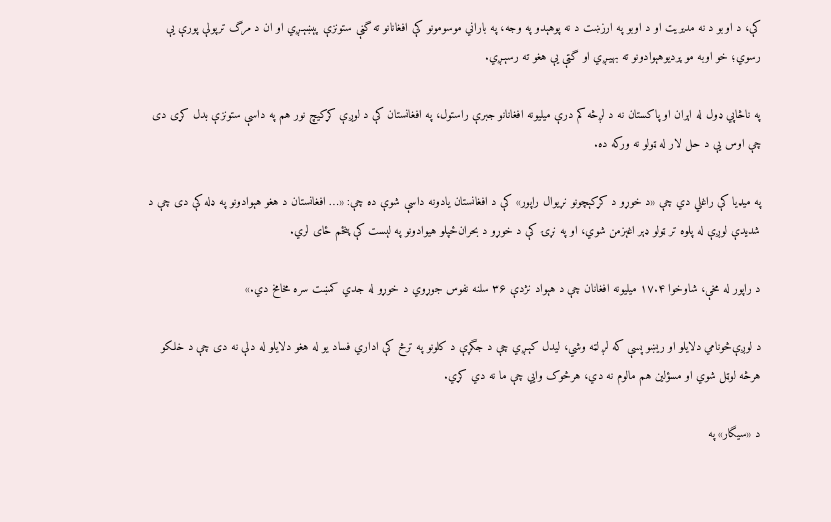کې، د اوبو د نه مدیریت او د اوبو په ارزښت د نه پوهېدو په وجه، په باراني موسومونو کې افغانانو ته گڼې ستونزې پېښېـږي او ان د مرگ ترپولې پورې یې رسوي؛ خو اوبه مو پردیوهېوادونو ته بهیـږي او گټې یې هغو ته رسېـږي.

په ناڅاپي ډول له اېران او پاکستان نه د لږڅه کم درې میلیونه افغانانو جبرې راستول، په افغانستان کې د لوږې کړکیچ نور هم په داسې ستونزې بدل کړی دی چې اوس یې د حل لار له ټولو نه ورکه ده.

په میډیا کې راغلي دي چې «د خوړو د کړکېچونو نړیوال راپور» کې د افغانستان یادونه داسې شوې ده چې: «… افغانستان د هغو هېوادونو په ډله کې دی چې د شدیدې لوږې له پلوه تر ټولو ډېر اغېزمن شوي، او په نړۍ کې د خوړو د بحران‌ځپلو هیوادونو په لېست کې پنځم ځای لري.

د راپور له مخې، شاوخوا ۱۷.۴ میلیونه افغانان چې د هېواد نژدې ۳۶ سلنه نفوس جوړوي د خوړو له جدي کمښت سره مخامخ دي.»

د لوږې‌څونامي دلایلو او ریښو پسې که لږ لټه وشي، لیدل کېـږي چې د جگړې د کلونو په ترڅ کې اداري فساد یو له هغو دلایلو له دلې نه دی چې د خلکو هرڅه لوټل شوي او مسؤلین هم مالوم نه دي، هرڅوک وايي چې ما نه دي کړي.

د «سیگار» په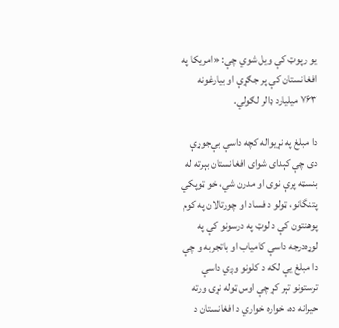یو رپوټ کې ویل شوي چې: «امریکا په افغانستان کې پر جګړې او بیارغونه ۷۶۳ میلیارد ډالر لګولي.

دا مبلغ په نړیواله کچه داسې بې‌جوړې دی چې کېدای شوای افغانستان بېرته له بنسټه پرې نوی او مدرن شي، خو ټوپکي پتنگانو، ټولو د فساد او چورتالان په کوم پوهنتون کې د لوټ په درسونو کې په لوړه‌درجه داسې کامیاب او باتجربه و چې دا مبلغ یې لکه د کلونو وږي داسې ترستونو تېر کړ چې اوس ټوله نړۍ ورته حیرانه ده، خواره خواري د افغانستان د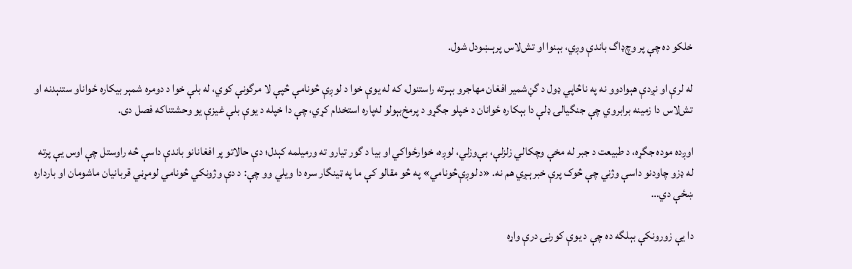خلکو ده چې پر وچ‌ډاگ باندې وږي، بېنوا او تش‌لاس پرېـښودل شول.

له لرې او نږدې هېوادوو نه په ناڅاپي ډول د گڼ‌شمیر افغان مهاجرو بېـرته راستنول، که له یوې خوا د لوږې څونامې څپې لا مرگونې کوي، له بلې خوا د دومره شمېر بیکاره ځواناو ستنېدنه او تش‌لاس دا زمینه برابروي چې جنگیالۍ ډلې دا بېکاره ځوانان د خپلو جگړو د پرمخ‌بېولو له‌پاره استخدام کړي، چې دا خپله د یوې بلې غیزې یو وحشتناکه فصل دی.

اوږده موده جگړه، د طبیعت د جبر له مخې وچکالي زلزلې، بې‌وزلي، لوږه، خوارځواکي او بیا د گور تیارو ته ورمیلمه کېدل؛ دې حالاتو پر افغانانو باندې داسې څه راوستل چې اوس یې پرته له ډزو چاودنو داسې وژني چې څوک پرې خبرېـږي هم نه. «د لوږې‌څونامي» په څو مقالو کې ما په ټینگار سره دا ویلي وو چې: د دې وژونکي څونامي لومړڼي قربانیان ماشومان او بارداره ښځې دي…

دا یې زورونکې بېلگه ده چې د یوې کورنۍ درې واړه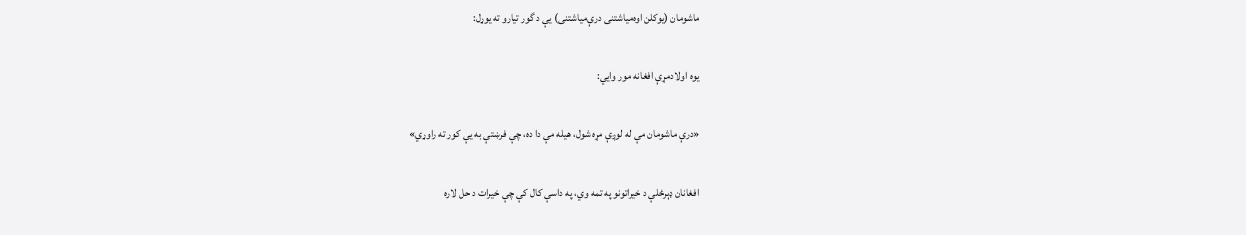ماشومان (یوکلن اوه‌میاشتنی درې‌میاشتنی) یې د گور تیارو ته یوړل:

یوه اولادمړې‌ افغانه مور وایي:

«درې ماشومان مې له لوږې مړه شول، هیله مې دا ده، چې فرښتې به یې کور ته راوړي»

افغانان ډېرځلې د خیراتونو په تمه وي، په داسې کال کې چې خیرات د حل لاره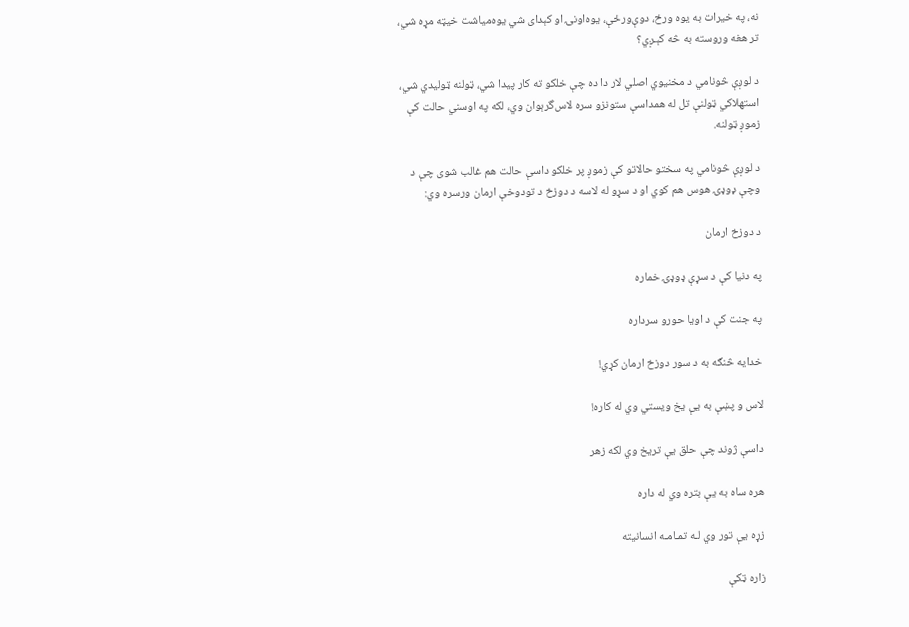نه، په خیرات به یوه ورځ، دوې‌ورځې، یوه‌اونۍ او کېدای شي یوه‌میاشت خیټه مړه شي، تر هغه وروسته به څه کېـږي؟

د لوږې څونامي د مخنیوي اصلي لار دا ده چې خلکو ته کار پیدا شي، ټولنه ټولیدي شي، استهلاکي ټولنې تل له همداسې ستونزو سره لاس‌گرېوان وي، لکه په اوسني حالت کې زموږ ټولنه.

د لوږې څونامي په سختو حالاتو کې زموږ پر خلکو داسې حالت هم غالب شوی چې د وچې ډوډۍ هوس هم کوي او د سړو له لاسه د دوزخ د تودوخې ارمان ورسره وي:

د دوزخ ارمان

په دنیا کې د سړې ډوډۍ خماره

په جنت کې د اویا حورو سرداره

خدایه څنګه به د سور دوزخ ارمان کړي!

لاس و پښې به یې یخ ویستي وي له کاره!

داسې ژوند چې حلق یې تریخ وي لکه زهر

هره ساه به یې بتره وي له داره

زړه یې تور وي لـه تمـامـه انسانیته

زاره ټکې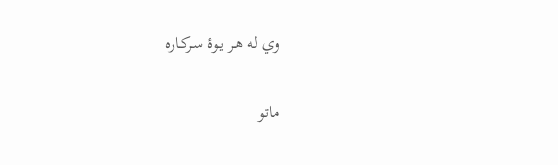وي له هـر یـوۀ سـرکـاره

ماتو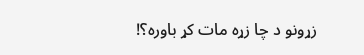زړونو د چا زړه مات کړ باوره؟!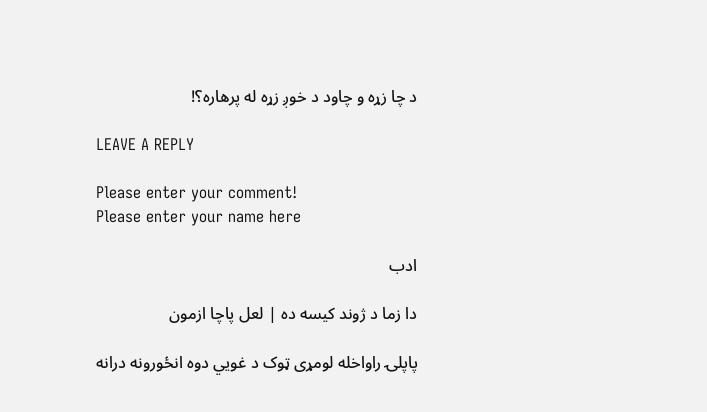د چا زړه و چاود د خوږ زړه له پرهاره؟!

LEAVE A REPLY

Please enter your comment!
Please enter your name here

ادب

دا زما د ژوند کیسه ده | لعل پاچا ازمون

پاپلۍ راواخله لومړی ټوک د غويي دوه انځورونه درانه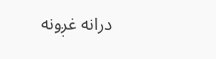درانه غږونه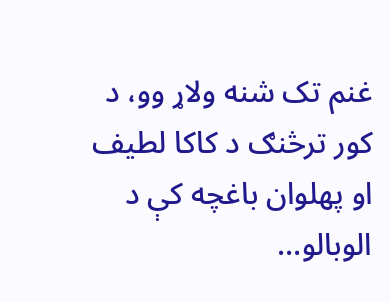غنم تک شنه ولاړ وو، د کور ترڅنګ د کاکا لطیف او پهلوان باغچه کې د الوبالو...